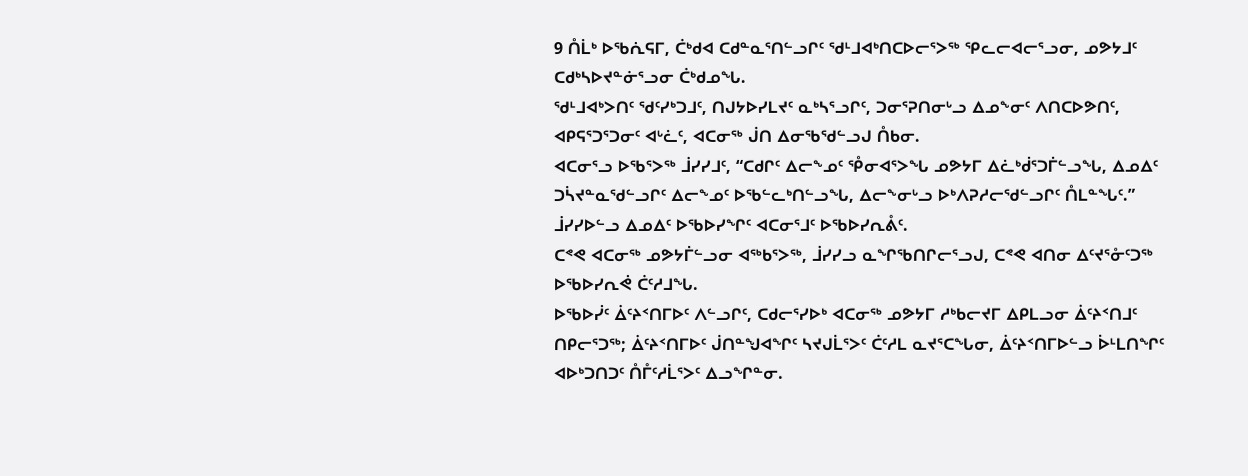9 ᑍᒫᒃ ᐅᖃᕇᕋᒥ, ᑖᒃᑯᐊ ᑕᑯᓐᓇᕐᑎᓪᓗᒋᑦ ᖁᒻᒧᐊᒃᑎᑕᐅᓕᕐᐳᖅ ᕿᓚᓕᐊᓕᕐᓗᓂ, ᓄᕗᔭᒧᑦ ᑕᑯᒃᓴᐅᔪᓐᓃᕐᓗᓂ ᑖᒃᑯᓄᖓ.
ᖁᒻᒧᐊᒃᐳᑎᑦ ᖁᑦᓯᒃᑐᒧᑦ, ᑎᒍᔭᐅᓯᒪᔪᑦ ᓇᒃᓴᕐᓗᒋᑦ, ᑐᓂᕐᕈᑎᓂᒡᓗ ᐃᓄᖕᓂᑦ ᐱᑎᑕᐅᕗᑎᑦ, ᐊᑭᕋᕐᑐᕐᑐᓂᑦ ᐊᒡᓛᑦ, ᐊᑕᓂᖅ ᒎᑎ ᐃᓂᖃᖁᓪᓗᒍ ᑍᑲᓂ.
ᐊᑕᓂᕐᓗ ᐅᖃᕐᐳᖅ ᒨᓯᓯᒧᑦ, “ᑕᑯᒋᑦ ᐃᓕᖕᓄᑦ ᕾᓂᐊᕐᐳᖓ ᓄᕗᔭᒥ ᐃᓛᒃᑰᕐᑐᒦᓪᓗᖓ, ᐃᓄᐃᑦ ᑐᓵᔪᓐᓇᖁᓪᓗᒋᑦ ᐃᓕᖕᓄᑦ ᐅᖃᓪᓚᒃᑎᓪᓗᖓ, ᐃᓕᖕᓂᒡᓗ ᐅᒃᐱᕈᓱᓕᖁᓪᓗᒋᑦ ᑍᒪᓐᖓᑦ.” ᒨᓯᓯᐅᓪᓗ ᐃᓄᐃᑦ ᐅᖃᐅᓯᖏᑦ ᐊᑕᓂᕐᒧᑦ ᐅᖃᐅᓯᕆᕔᑦ.
ᑕᕝᕙ ᐊᑕᓂᖅ ᓄᕗᔭᒦᓪᓗᓂ ᐊᖅᑲᕐᐳᖅ, ᒨᓯᓯᓗ ᓇᖏᖃᑎᒋᓕᕐᓗᒍ, ᑕᕝᕙ ᐊᑎᓂ ᐃᑦᔪᕐᓁᑦᑐᖅ ᐅᖃᐅᓯᕆᕚ ᑖᑦᓱᒧᖓ.
ᐅᖃᐅᓰᑦ ᐄᑦᔨᑉᑎᒥᐅᑦ ᐱᓪᓗᒋᑦ, ᑕᑯᓕᕐᓯᐅᒃ ᐊᑕᓂᖅ ᓄᕗᔭᒥ ᓱᒃᑲᓕᔪᒥ ᐃᑭᒪᓗᓂ ᐄᑦᔨᑉᑎᒧᑦ ᑎᑭᓕᕐᑐᖅ; ᐄᑦᔨᑉᑎᒥᐅᑦ ᒎᑎᓐᖑᐊᖏᑦ ᓴᔪᒍᒫᕐᐳᑦ ᑖᑦᓱᒪ ᓇᔪᕐᑕᖓᓂ, ᐄᑦᔨᑉᑎᒥᐅᓪᓗ ᐆᒻᒪᑎᖏᑦ ᐊᐅᒃᑐᑎᑐᑦ ᑍᒤᑦᓱᒫᕐᐳᑦ ᐃᓗᖏᓐᓂ.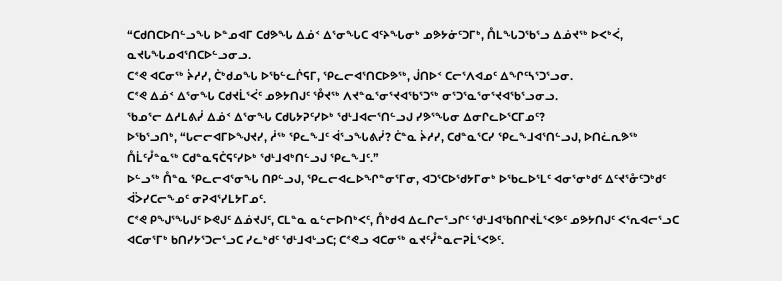“ᑕᑯᑎᑕᐅᑎᓪᓗᖓ ᐅᓐᓄᐊᒥ ᑕᑯᕗᖓ ᐃᓅᑉ ᐃᕐᓂᖓᑕ ᐊᑦᔨᖓᓂᒃ ᓄᕗᔭᓃᑦᑐᒥᒃ, ᑍᒪᖓᑐᖃᕐᓗ ᐃᓅᔪᖅ ᐅᐸᒃᐹ, ᓇᔪᒐᖓᓄᐊᕐᑎᑕᐅᓪᓗᓂᓗ.
ᑕᕝᕙ ᐊᑕᓂᖅ ᔩᓱᓯ, ᑖᒃᑯᓄᖓ ᐅᖃᓪᓚᒌᕋᒥ, ᕿᓚᓕᐊᕐᑎᑕᐅᕗᖅ, ᒎᑎᐅᑉ ᑕᓕᕐᐱᐊᓄᑦ ᐃᖏᑦᓴᕐᑐᕐᓗᓂ.
ᑕᕝᕙ ᐃᓅᑉ ᐃᕐᓂᖓ ᑕᑯᔪᒫᕐᐹᑦ ᓄᕗᔭᑎᒍᑦ ᕾᔪᖅ ᐱᔪᓐᓇᕐᓂᕐᔪᐊᖃᕐᑐᖅ ᓂᕐᑐᕐᓇᕐᓂᕐᔪᐊᖃᕐᓗᓂᓗ.
ᖃᓄᕐᓕ ᐃᓱᒪᕕᓰ ᐃᓅᑉ ᐃᕐᓂᖓ ᑕᑯᒐᔭᕈᑦᓯᐅᒃ ᖁᒻᒧᐊᓕᕐᑎᓪᓗᒍ ᓯᕗᕐᖓᓂ ᐃᓂᒋᓚᐅᕐᑕᒥᓄᑦ?
ᐅᖃᕐᓗᑎᒃ, “ᒐᓕᓕᐊᒥᐅᖑᔪᓯ, ᓲᖅ ᕿᓚᖕᒧᑦ ᐋᕐᓗᖓᕕᓰ? ᑖᓐᓇ ᔩᓱᓯ, ᑕᑯᓐᓇᕐᑕᓯ ᕿᓚᖕᒧᐊᕐᑎᓪᓗᒍ, ᐅᑎᓛᕆᕗᖅ ᑍᒫᑦᓮᓐᓇᖅ ᑕᑯᓐᓇᕋᑖᕋᑦᓯᐅᒃ ᖁᒻᒧᐊᒃᑎᓪᓗᒍ ᕿᓚᖕᒧᑦ.”
ᐅᓪᓗᖅ ᑍᓐᓇ ᕿᓚᓕᐊᕐᓂᖓ ᑎᑭᓪᓗᒍ, ᕿᓚᓕᐊᓚᐅᖏᓐᓂᕐᒥᓂ, ᐊᑐᕐᑕᐅᖁᔭᒥᓂᒃ ᐅᖃᓚᐅᕐᒪᑦ ᐊᓂᕐᓂᒃᑯᑦ ᐃᑦᔪᕐᓁᑦᑐᒃᑯᑦ ᐋᐴᓯᑕᓕᖕᓄᑦ ᓂᕈᐊᕐᓯᒪᔭᒥᓄᑦ.
ᑕᕝᕙ ᑭᖑᕐᖓᒍᑦ ᐅᕙᒍᑦ ᐃᓅᔪᒍᑦ, ᑕᒪᓐᓇ ᓇᓪᓕᐅᑎᒃᐸᑦ, ᑍᒃᑯᐊ ᐃᓚᒋᓕᕐᓗᒋᑦ ᖁᒻᒧᐊᖃᑎᒋᔪᒫᕐᐸᕗᑦ ᓄᕗᔭᑎᒍᑦ ᐸᕐᕆᐊᓕᕐᓗᑕ ᐊᑕᓂᕐᒥᒃ ᑲᑎᓯᔭᕐᑐᓕᕐᓗᑕ ᓯᓚᒃᑯᑦ ᖁᒻᒧᐊᒡᓗᑕ; ᑕᕝᕙᓗ ᐊᑕᓂᖅ ᓇᔪᑦᓮᓐᓇᓕᕈᒫᕐᐸᕗᑦ.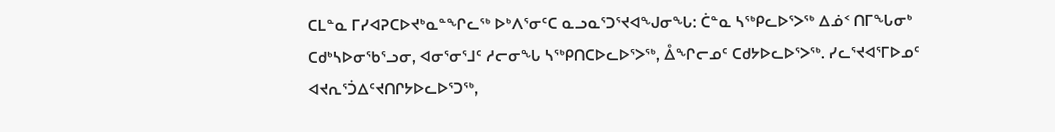ᑕᒪᓐᓇ ᒥᓯᐊᕈᑕᐅᔪᒃᓇᓐᖏᓚᖅ ᐅᒃᐱᕐᓂᑦᑕ ᓇᓗᓇᕐᑐᕐᔪᐊᖑᓂᖓ: ᑖᓐᓇ ᓴᖅᑭᓚᐅᕐᐳᖅ ᐃᓅᑉ ᑎᒥᖓᓂᒃ ᑕᑯᒃᓴᐅᓂᖃᕐᓗᓂ, ᐊᓂᕐᓂᕐᒧᑦ ᓱᓕᓂᖓ ᓴᖅᑭᑎᑕᐅᓚᐅᕐᐳᖅ, ᐂᖏᓕᓄᑦ ᑕᑯᔭᐅᓚᐅᕐᐳᖅ. ᓯᓚᕐᔪᐊᕐᒥᐅᓄᑦ ᐊᔪᕆᕐᑑᐃᑦᔪᑎᒋᔭᐅᓚᐅᕐᑐᖅ,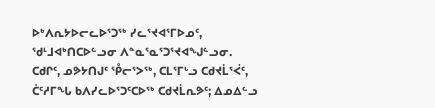ᐅᒃᐱᕆᔭᐅᓕᓚᐅᕐᑐᖅ ᓯᓚᕐᔪᐊᕐᒥᐅᓄᑦ, ᖁᒻᒧᐊᒃᑎᑕᐅᓪᓗᓂ ᐱᓐᓇᕐᓇᕐᑐᕐᔪᐊᖑᓪᓗᓂ.
ᑕᑯᒋᑦ, ᓄᕗᔭᑎᒍᑦ ᕾᓕᕐᐳᖅ, ᑕᒪᕐᒥᒡᓗ ᑕᑯᔪᒫᕐᐹᑦ, ᑖᑦᓱᒥᖓ ᑲᐱᓯᓚᐅᕐᑐᑦᑕᐅᖅ ᑕᑯᔪᒫᕆᕗᑦ; ᐃᓄᐃᓪᓗ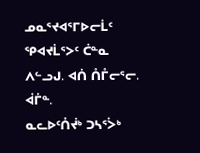ᓄᓇᕐᔪᐊᕐᒥᐅᓕᒫᑦ ᕿᐊᔪᒫᕐᐳᑦ ᑖᓐᓇ ᐱᓪᓗᒍ. ᐊᑏ ᑍᒤᓕᕐᓕ. ᐋᒦᓐ.
ᓇᓚᐅᑦᑍᔫᒃ ᑐᓴᕐᐴᒃ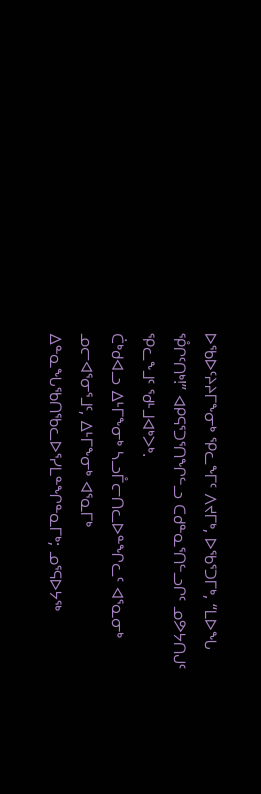ᐅᖃᐅᑦᔨᔨᒥᖕᓂᒃ ᕿᓚᖕᒥᑦ ᐱᔪᒥᒃ, ᐅᖃᕐᑐᒥᒃ, “ᒪᐅᖓ ᕾᒋᑦᑎᒃ!” ᐊᑭᕋᕐᑐᕐᑎᖏᓪᓗ ᑕᑯᓐᓇᕐᑎᓪᓗᒋᑦ ᓄᕗᔭᑎᒍᑦ ᕿᓚᖕᒧᑦ ᖁᒻᒧᐊᒃᐳᒃ.
ᑖᒃᑯᐊᓗ ᐃᒻᒥᖕᓂᒃ ᓴᓗᒤᓕᑎᓚᐅᓐᖏᓚᑦ ᐊᕐᓇᓂᒃ ᓄᓕᐊᕐᓂᕐᒧᑦ, ᐃᒻᒥᖕᓂᒃ ᐊᕐᓇᒥᒃ ᐃᓐᓇᖓᖃᑎᖃᓚᐅᕐᓯᒪᓐᖏᓐᓇᒥᒃ; ᓄᕐᕋᐅᔭᖅ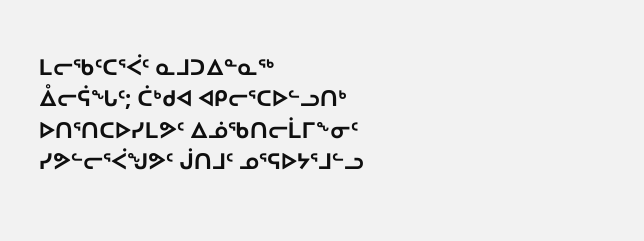ᒪᓕᖃᑦᑕᕐᐹᑦ ᓇᒧᑐᐃᓐᓇᖅ ᐂᓕᕌᖓᑦ; ᑖᒃᑯᐊ ᐊᑭᓕᕐᑕᐅᓪᓗᑎᒃ ᐅᑎᕐᑎᑕᐅᓯᒪᕗᑦ ᐃᓅᖃᑎᓕᒫᒥᖕᓂᑦ ᓯᕗᓪᓕᕐᐹᖑᕗᑦ ᒎᑎᒧᑦ ᓄᕐᕋᐅᔭᕐᒧᓪᓗ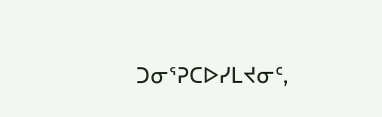ᑐᓂᕐᕈᑕᐅᓯᒪᔪᓂᑦ,